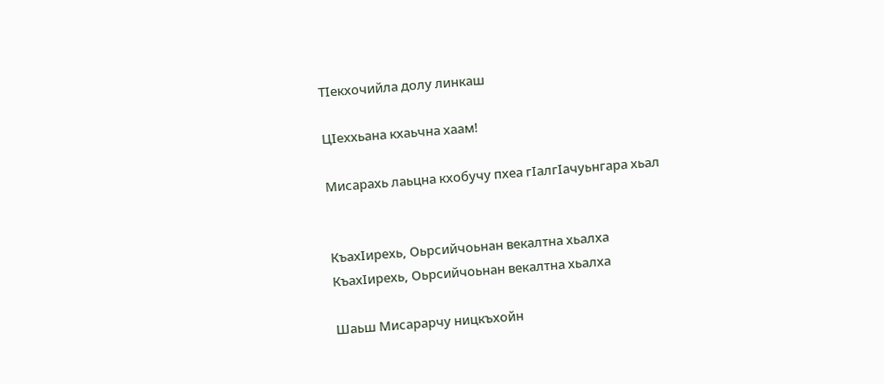ТIекхочийла долу линкаш

ЦIеххьана кхаьчна хаам!

Мисарахь лаьцна кхобучу пхеа гIалгIачуьнгара хьал


КъахIирехь, Оьрсийчоьнан векалтна хьалха
КъахIирехь, Оьрсийчоьнан векалтна хьалха

Шаьш Мисарарчу ницкъхойн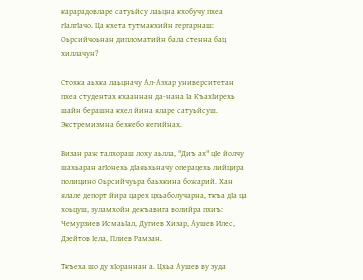карарадовларе сатуьйсу лаьцна кхобучу пхеа гIалгIачо. Ца кхета тутмакхийн гергарнаш: Оьрсийчоьнан дипломатийн бала стенна бац хиллачун?

Стохка аьхка лаьцначу Ал-Азхар университетан пхеа студентах кхааннан да-нана Iа КъахIирехь шайн берашна кхел йина яларе сатуьйсуш. Экстремизмна бехкебо кегийнах.

Визан раж талхораш лоху аьлла, "Диъ ах" цIе йолчу шахьаран агIонехь дIаяьхьначу операцехь лийцира полицино Оьрсийчуьра баьхкина божарий. Хан ялале депорт йира царех цхьаболучарна, ткъа дIа ца хоьцуш, зуламхойн декъавига волийра пхиъ: Чемурзиев ИсмаьIал, Дугиев Хизар, Аушев Илес, Дзейтов Iела, Плиев Рамзан.

Ткъеха шо ду хIораннан а. Цхьа Аушев ву зуда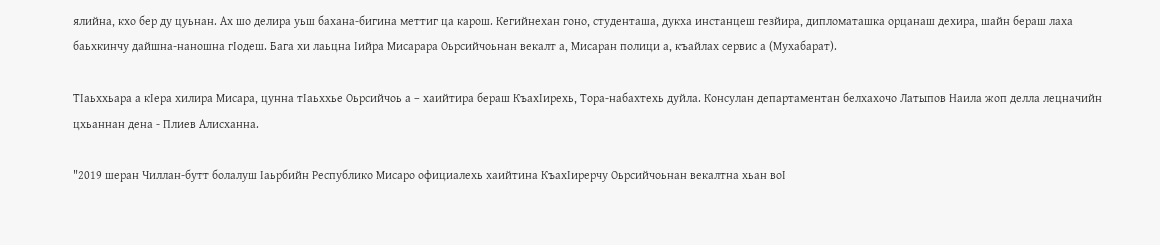ялийна, кхо бер ду цуьнан. Ах шо делира уьш бахана-бигина меттиг ца карош. Кегийнехан гоно, студенташа, дукха инстанцеш гезйира, дипломаташка орцанаш дехира, шайн бераш лаха баьхкинчу дайшна-наношна гIодеш. Бага хи лаьцна Iийра Мисарара Оьрсийчоьнан векалт а, Мисаран полици а, къайлах сервис а (Мухабарат).

ТIаьххьара а кIера хилира Мисара, цунна тIаьххье Оьрсийчоь а – хаийтира бераш КъахIирехь, Тора-набахтехь дуйла. Консулан департаментан белхахочо Латыпов Наила жоп делла лецначийн цхьаннан дена - Плиев Алисханна.

"2019 шеран Чиллан-бутт болалуш Iаьрбийн Республико Мисаро официалехь хаийтина КъахIирерчу Оьрсийчоьнан векалтна хьан воI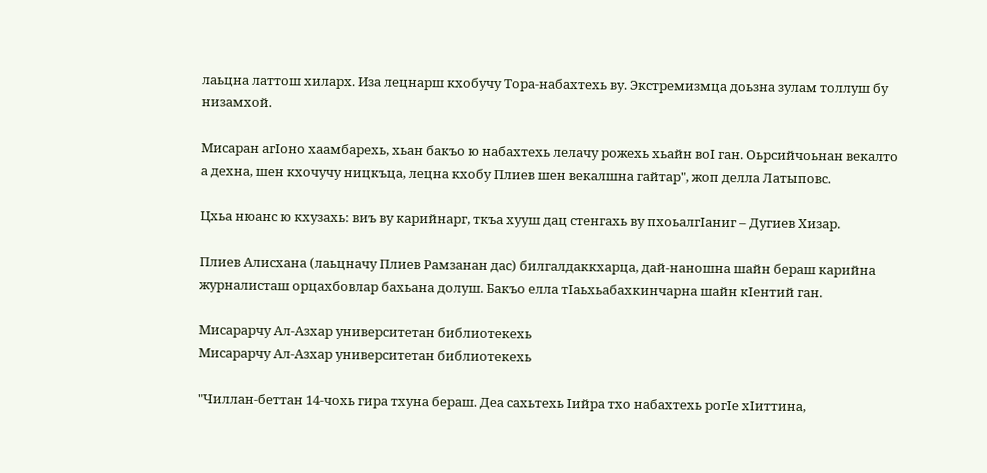лаьцна латтош хиларх. Иза лецнарш кхобучу Тора-набахтехь ву. Экстремизмца доьзна зулам толлуш бу низамхой.

Мисаран агIоно хаамбарехь, хьан бакъо ю набахтехь лелачу рожехь хьайн воI ган. Оьрсийчоьнан векалто а дехна, шен кхочучу ницкъца, лецна кхобу Плиев шен векалшна гайтар", жоп делла Латыповс.

Цхьа нюанс ю кхузахь: виъ ву карийнарг, ткъа хууш дац стенгахь ву пхоьалгIаниг – Дугиев Хизар.

Плиев Алисхана (лаьцначу Плиев Рамзанан дас) билгалдаккхарца, дай-наношна шайн бераш карийна журналисташ орцахбовлар бахьана долуш. Бакъо елла тIаьхьабахкинчарна шайн кIентий ган.

Мисарарчу Ал-Азхар университетан библиотекехь
Мисарарчу Ал-Азхар университетан библиотекехь

"Чиллан-беттан 14-чохь гира тхуна бераш. Деа сахьтехь Iийра тхо набахтехь рогIе хIиттина,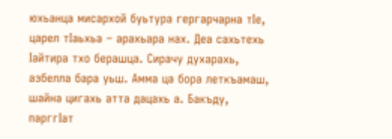юхьанца мисархой буьтура гергарчарна тIе, царел тIаьхьа – арахьара нах. Деа сахьтехь Iайтира тхо берашца. Сирачу духарахь, азбелла бара уьш. Амма ца бора леткъамаш, шайна цигахь атта дацахь а. Бакъду, парггIат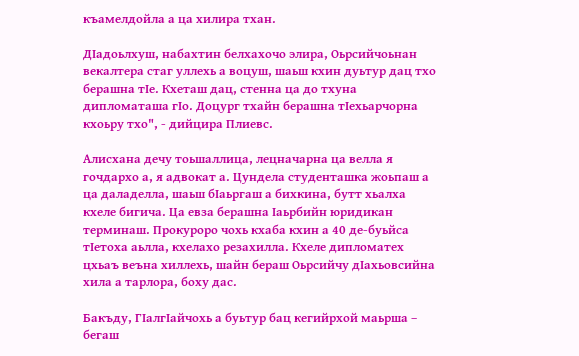къамелдойла а ца хилира тхан.

ДIадоьлхуш, набахтин белхахочо элира, Оьрсийчоьнан векалтера стаг уллехь а воцуш, шаьш кхин дуьтур дац тхо берашна тIе. Кхеташ дац, стенна ца до тхуна дипломаташа гIо. Доцург тхайн берашна тIехьарчорна кхоьру тхо", - дийцира Плиевс.

Алисхана дечу тоьшаллица, лецначарна ца велла я гочдархо а, я адвокат а. Цундела студенташка жоьпаш а ца даладелла, шаьш бIаьргаш а бихкина, бутт хьалха кхеле бигича. Ца евза берашна Iаьрбийн юридикан терминаш. Прокуроро чохь кхаба кхин а 40 де-буьйса тIетоха аьлла, кхелахо резахилла. Кхеле дипломатех цхьаъ веъна хиллехь, шайн бераш Оьрсийчу дIахьовсийна хила а тарлора, боху дас.

Бакъду, ГIалгIайчохь а буьтур бац кегийрхой маьрша – бегаш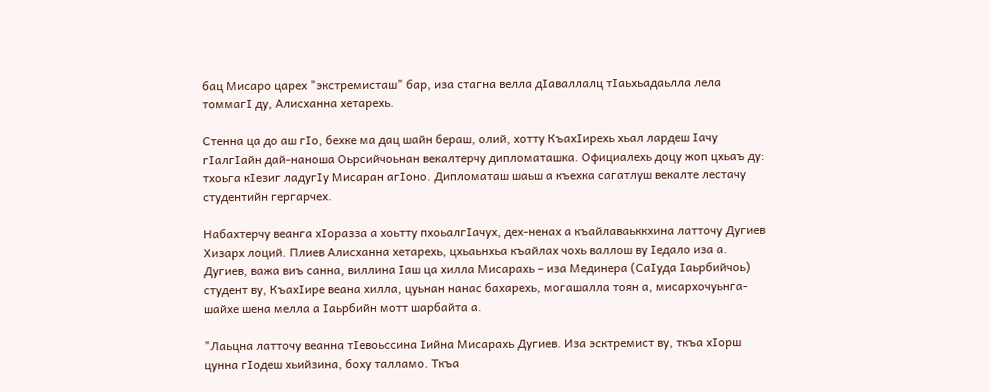бац Мисаро царех "экстремисташ" бар, иза стагна велла дIаваллалц тIаьхьадаьлла лела томмагI ду, Алисханна хетарехь.

Стенна ца до аш гIо, бехке ма дац шайн бераш, олий, хотту КъахIирехь хьал лардеш Iачу гIалгIайн дай-наноша Оьрсийчоьнан векалтерчу дипломаташка. Официалехь доцу жоп цхьаъ ду: тхоьга кIезиг ладугIу Мисаран агIоно. Дипломаташ шаьш а къехка сагатлуш векалте лестачу студентийн гергарчех.

Набахтерчу веанга хIоразза а хоьтту пхоьалгIачух, дех-ненах а къайлаваьккхина латточу Дугиев Хизарх лоций. Плиев Алисханна хетарехь, цхьаьнхьа къайлах чохь валлош ву Iедало иза а. Дугиев, важа виъ санна, виллина Iаш ца хилла Мисарахь – иза Мединера (СаIуда Iаьрбийчоь) студент ву, КъахIире веана хилла, цуьнан нанас бахарехь, могашалла тоян а, мисархочуьнга-шайхе шена мелла а Iаьрбийн мотт шарбайта а.

"Лаьцна латточу веанна тIевоьссина Iийна Мисарахь Дугиев. Иза эсктремист ву, ткъа хIорш цунна гIодеш хьийзина, боху талламо. Ткъа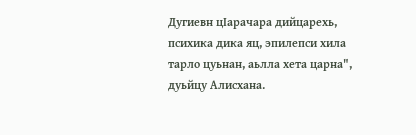Дугиевн цIарачара дийцарехь, психика дика яц, эпилепси хила тарло цуьнан, аьлла хета царна", дуьйцу Алисхана.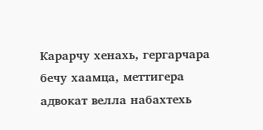Карарчу хенахь, гергарчара бечу хаамца, меттигера адвокат велла набахтехь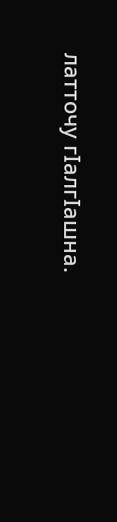латточу гIалгIашна.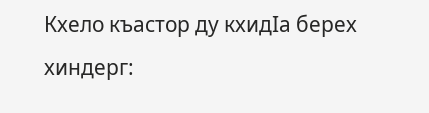Кхело къастор ду кхидIа берех хиндерг: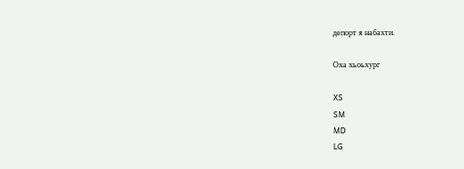депорт я набахти.

Оха хьоьхург

XS
SM
MD
LG